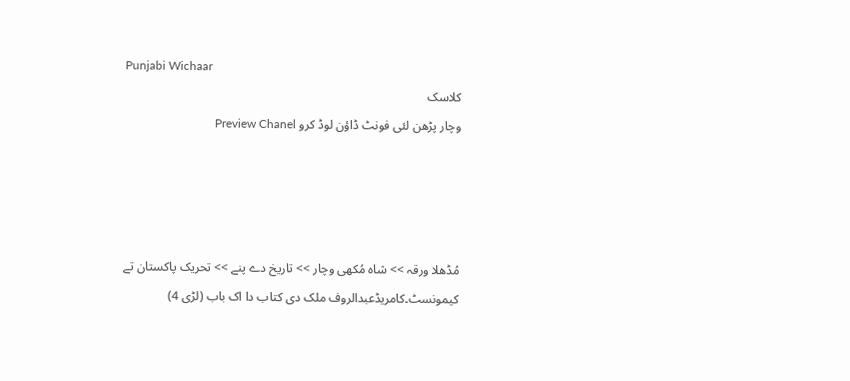Punjabi Wichaar
کلاسک
وچار پڑھن لئی فونٹ ڈاؤن لوڈ کرو Preview Chanel




مُڈھلا ورقہ >> شاہ مُکھی وچار >> تاریخ دے پنے >> تحریک پاکستان تے کیمونسٹ۔کامریڈعبدالروف ملک دی کتاب دا اک باب (لڑی 4)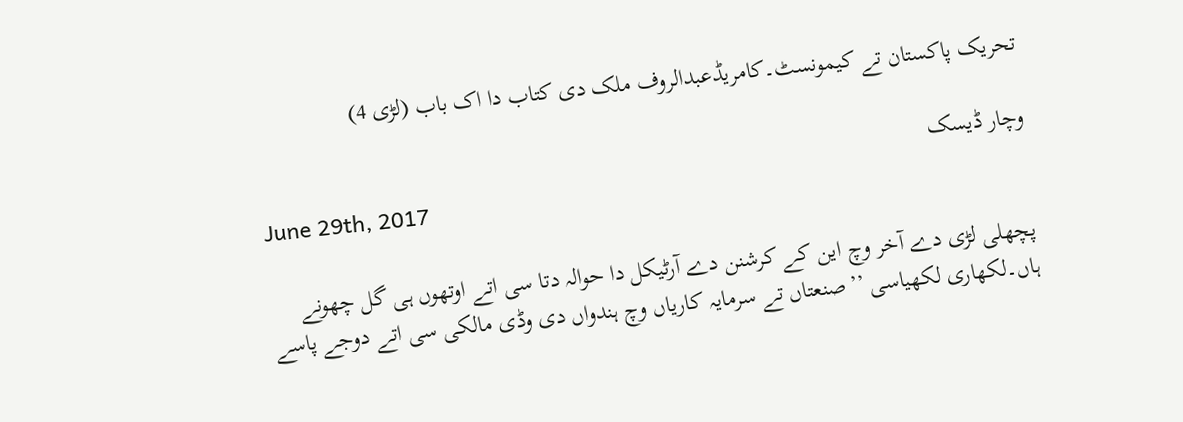تحریک پاکستان تے کیمونسٹ۔کامریڈعبدالروف ملک دی کتاب دا اک باب (لڑی 4)

وچار ڈیسک
June 29th, 2017

پچھلی لڑی دے آخر وچ این کے کرشنن دے آرٹیکل دا حوالہ دتا سی اتے اوتھوں ہی گل چھونے ہاں۔لکھاری لکھیاسی ’’صنعتاں تے سرمایہ کاریاں وچ ہندواں دی وڈی مالکی سی اتے دوجے پاسے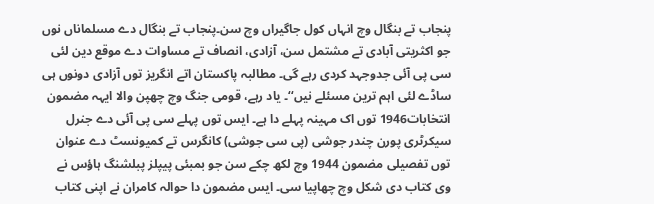پنجاب تے بنگال وچ انہاں کول جاگیراں وچ سن۔پنجاب تے بنگال دے مسلماناں نوں جو اکثریتی آبادی تے مشتمل سن، آزادی، انصاف تے مساوات دے موقع دین لئی سی پی آئی جدوجہد کردی رہے گی۔ مطالبہ پاکستان اتے انگریز توں آزادی دونوں ہی ساڈے لئی اہم ترین مسئلے نیں‘‘۔ یاد رہے، قومی جنگ وچ چھپن والا ایہہ مضمون انتخابات1946 توں اک مہینہ پہلے دا ہے۔ ایس توں پہلے سی پی آئی دے جنرل سیکرٹری پورن چندر جوشی (پی سی جوشی) کانگرس تے کمیونسٹ دے عنوان توں تفصیلی مضمون 1944 وچ لکھ چکے سن جو بمبئی پیپلز پبلشنگ ہاؤس نے وی کتاب دی شکل وچ چھاپیا سی۔ ایس مضمون دا حوالہ کامران نے اپنی کتاب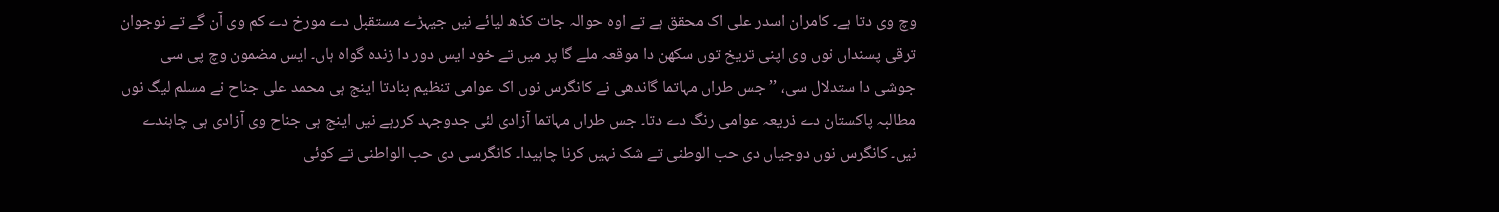وچ وی دتا ہے۔ کامران اسدر علی اک محقق ہے تے اوہ حوالہ جات کڈھ لیائے نیں جیہڑے مستقبل دے مورخ دے کم وی آن گے تے نوجوان ترقی پسنداں نوں وی اپنی تریخ توں سکھن دا موقعہ ملے گا پر میں تے خود ایس دور دا زندہ گواہ ہاں۔ ایس مضمون وچ پی سی جوشی دا ستدلال سی، ’’جس طراں مہاتما گاندھی نے کانگرس نوں اک عوامی تنظیم بنادتا اینج ہی محمد علی جناح نے مسلم لیگ نوں مطالبہ پاکستان دے ذریعہ عوامی رنگ دے دتا۔ جس طراں مہاتما آزادی لئی جدوجہد کررہے نیں اینج ہی جناح وی آزادی ہی چاہندے نیں۔ کانگرس نوں دوجیاں دی حب الوطنی تے شک نہیں کرنا چاہیدا۔ کانگرسی دی حب الواطنی تے کوئی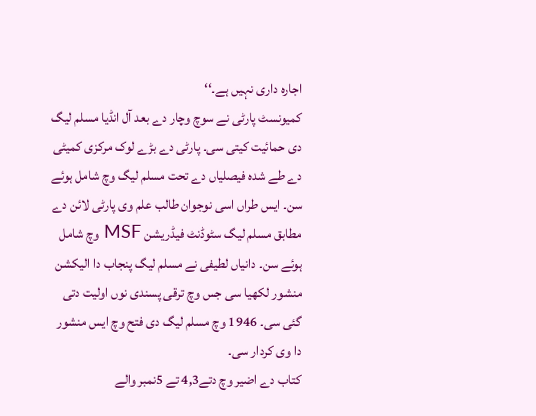اجارہ داری نہیں ہے۔‘‘
کمیونسٹ پارٹی نے سوچ وچار دے بعد آل انڈیا مسلم لیگ دی حمائیت کیتی سی۔ پارٹی دے بڑے لوک مرکزی کمیٹی دے طے شدہ فیصلیاں دے تحت مسلم لیگ وچ شامل ہوئے سن۔ ایس طراں اسی نوجوان طالب علم وی پارٹی لائن دے مطابق مسلم لیگ سٹوڈنٹ فیڈریشن MSF وچ شامل ہوئے سن۔ دانیاں لطیفی نے مسلم لیگ پنجاب دا الیکشن منشور لکھیا سی جس وچ ترقی پسندی نوں اولیت دتی گئی سی۔ 1946 وچ مسلم لیگ دی فتح وچ ایس منشور دا وی کردار سی۔
کتاب دے اضیر وچ دتے4,3 تے 5نمبر والے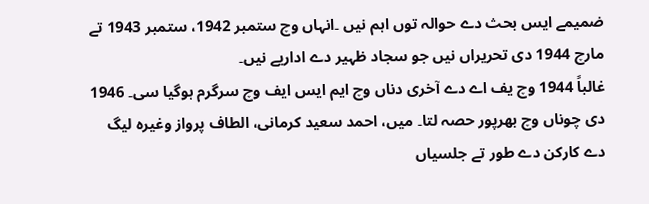ضمیمے ایس بحث دے حوالہ توں اہم نیں ۔انہاں وچ ستمبر 1942، ستمبر 1943 تے مارچ 1944 دی تحریراں نیں جو سجاد ظہیر دے اداریے نیں۔
غالباً 1944 وچ یف اے دے آخری دناں وچ ایم ایس ایف وچ سرگرم ہوگیا سی۔ 1946 دی چوناں وچ بھرپور حصہ لتا۔ میں، احمد سعید کرمانی، الطاف پرواز وغیرہ لیگ دے کارکن دے طور تے جلسیاں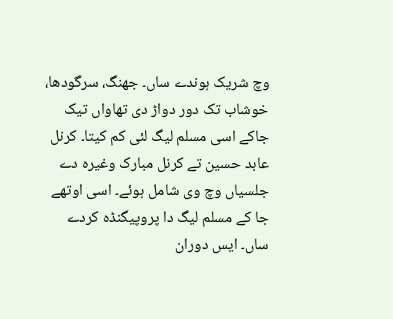وچ شریک ہوندے ساں۔ جھنگ، سرگودھا، خوشاب تک دور دواڑ دی تھاواں تیک جاکے اسی مسلم لیگ لئی کم کیتا۔ کرنل عابد حسین تے کرنل مبارک وغیرہ دے جلسیاں وچ وی شامل ہوئے۔ اسی اوتھے جا کے مسلم لیگ دا پروپیگنڈہ کردے ساں۔ ایس دوران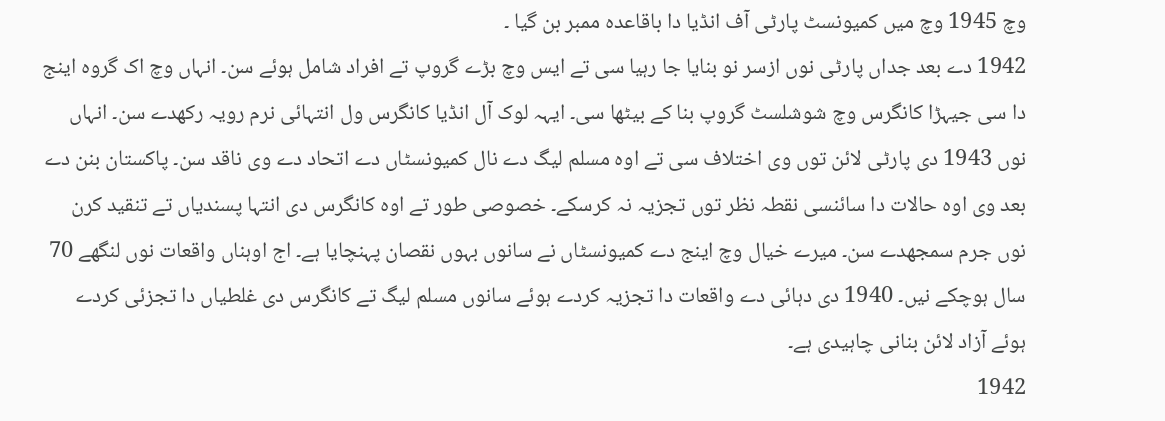وچ 1945 وچ میں کمیونسٹ پارٹی آف انڈیا دا باقاعدہ ممبر بن گیا ۔
1942 دے بعد جداں پارٹی نوں ازسر نو بنایا جا رہیا سی تے ایس وچ بڑے گروپ تے افراد شامل ہوئے سن۔ انہاں وچ اک گروہ اینج دا سی جیہڑا کانگرس وچ شوشلسٹ گروپ بنا کے بیٹھا سی۔ ایہہ لوک آل انڈیا کانگرس ول انتہائی نرم رویہ رکھدے سن۔ انہاں نوں 1943 دی پارٹی لائن توں وی اختلاف سی تے اوہ مسلم لیگ دے نال کمیونسٹاں دے اتحاد دے وی ناقد سن۔ پاکستان بنن دے بعد وی اوہ حالات دا سائنسی نقطہ نظر توں تجزیہ نہ کرسکے۔ خصوصی طور تے اوہ کانگرس دی انتہا پسندیاں تے تنقید کرن نوں جرم سمجھدے سن۔ میرے خیال وچ اینج دے کمیونسٹاں نے سانوں بہوں نقصان پہنچایا ہے۔ اج اوہناں واقعات نوں لنگھے 70 سال ہوچکے نیں۔ 1940 دی دہائی دے واقعات دا تجزیہ کردے ہوئے سانوں مسلم لیگ تے کانگرس دی غلطیاں دا تجزئی کردے ہوئے آزاد لائن بنانی چاہیدی ہے۔
1942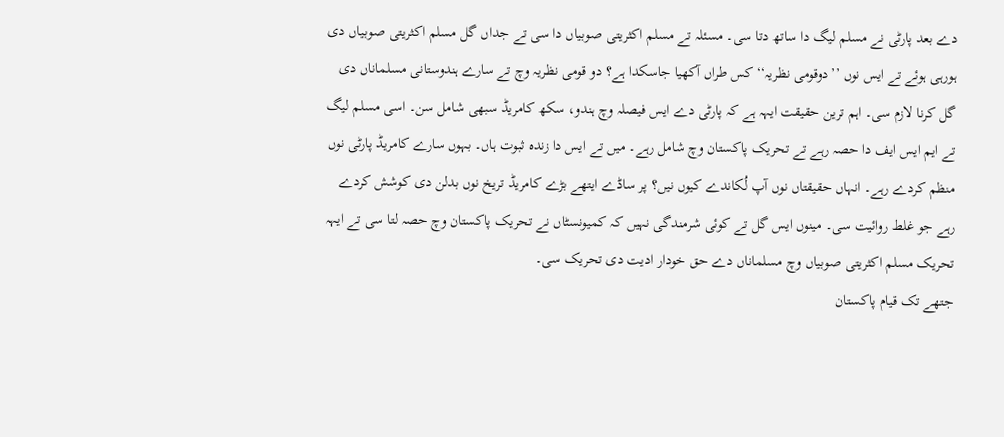دے بعد پارٹی نے مسلم لیگ دا ساتھ دتا سی۔ مسئلہ تے مسلم اکثریتی صوبیاں دا سی تے جداں گل مسلم اکثریتی صوبیاں دی ہورہی ہوئے تے ایس نوں ’’دوقومی نظریہ‘‘ کس طراں آکھیا جاسکدا ہے؟ دو قومی نظریہ وچ تے سارے ہندوستانی مسلماناں دی گل کرنا لازم سی۔ اہم ترین حقیقت ایہہ ہے کہ پارٹی دے ایس فیصلہ وچ ہندو، سکھ کامریڈ سبھی شامل سن۔ اسی مسلم لیگ تے ایم ایس ایف دا حصہ رہے تے تحریک پاکستان وچ شامل رہے۔ میں تے ایس دا زندہ ثبوت ہاں۔ بہوں سارے کامریڈ پارٹی نوں منظم کردے رہے۔ انہاں حقیقتاں نوں آپ لُکاندے کیوں نیں؟ پر ساڈے ایتھے بڑے کامریڈ تریخ نوں بدلن دی کوشش کردے رہے جو غلط روائیت سی۔ مینوں ایس گل تے کوئی شرمندگی نہیں کہ کمیونسٹاں نے تحریک پاکستان وچ حصہ لتا سی تے ایہہ تحریک مسلم اکثریتی صوبیاں وچ مسلماناں دے حق خودار ادیت دی تحریک سی۔
جتھے تک قیام پاکستان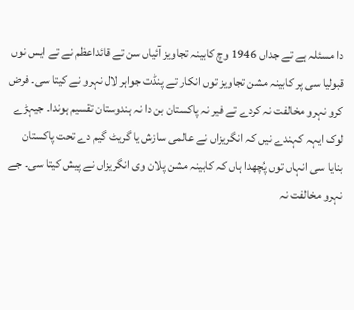دا مسئلہ ہے تے جداں 1946 وچ کابینہ تجاویز آئیاں سن تے قائداعظم نے تے ایس نوں قبولیا سی پر کابینہ مشن تجاویز توں انکار تے پنڈت جواہر لال نہرو نے کیتا سی۔ فرض کرو نہرو مخالفت نہ کردے تے فیر نہ پاکستان بن دا نہ ہندوستان تقسیم ہوندا۔ جیہڑے لوک ایہہ کہندے نیں کہ انگریزاں نے عالمی سازش یا گریٹ گیم دے تحت پاکستان بنایا سی انہاں توں پُچھدا ہاں کہ کابینہ مشن پلان وی انگریزاں نے پیش کیتا سی۔ جے نہرو مخالفت نہ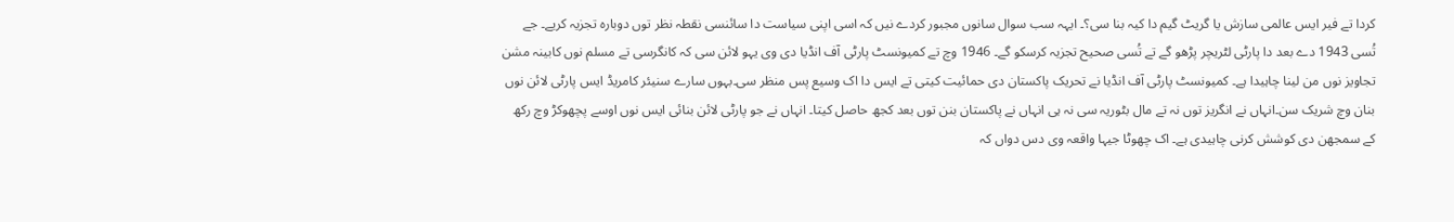کردا تے فیر ایس عالمی سازش یا گریٹ گیم دا کیہ بنا سی؟۔ ایہہ سب سوال سانوں مجبور کردے نیں کہ اسی اپنی سیاست دا سائنسی نقطہ نظر توں دوبارہ تجزیہ کریے۔ جے تُسی 1943 دے بعد دا پارٹی لٹریچر پڑھو گے تے تُسی صحیح تجزیہ کرسکو گے۔ 1946 وچ تے کمیونسٹ پارٹی آف انڈیا دی وی یہو لائن سی کہ کانگرسی تے مسلم نوں کابینہ مشن تجاویز نوں من لینا چاہیدا ہے۔ کمیونسٹ پارٹی آف انڈیا نے تحریک پاکستان دی حمائیت کیتی تے ایس دا اک وسیع پس منظر سی۔بہوں سارے سنیئر کامریڈ ایس پارٹی لائن نوں بنان وچ شریک سن۔انہاں نے انگریز توں نہ تے مال بٹوریہ سی نہ ہی انہاں نے پاکستان بنن توں بعد کجھ حاصل کیتا۔ انہاں نے جو پارٹی لائن بنائی ایس نوں اوسے پچھوکڑ وچ رکھ کے سمجھن دی کوشش کرنی چاہیدی ہے۔ اک چھوٹا جیہا واقعہ وی دس دواں کہ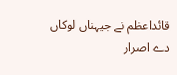قائداعظم نے جیہناں لوکاں دے اصرار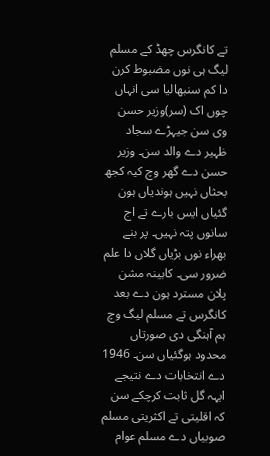تے کانگرس چھڈ کے مسلم لیگ ہی نوں مضبوط کرن دا کم سنبھالیا سی انہاں چوں اک (سر)وزیر حسن وی سن جیہڑے سجاد ظہیر دے والد سن۔ وزیر حسن دے گھر وچ کیہ کجھ بحثاں نہیں ہوندیاں ہون گئیاں ایس بارے تے اج سانوں پتہ نہیں۔ پر بنے بھراء نوں بڑیاں گلاں دا علم ضرور سی۔ کابینہ مشن پلان مسترد ہون دے بعد کانگرس تے مسلم لیگ وچ ہم آہنگی دی صورتاں محدود ہوگئیاں سن۔ 1946 دے انتخابات دے نتیجے ایہہ گل ثابت کرچکے سن کہ اقلیتی تے اکثریتی مسلم صوبیاں دے مسلم عوام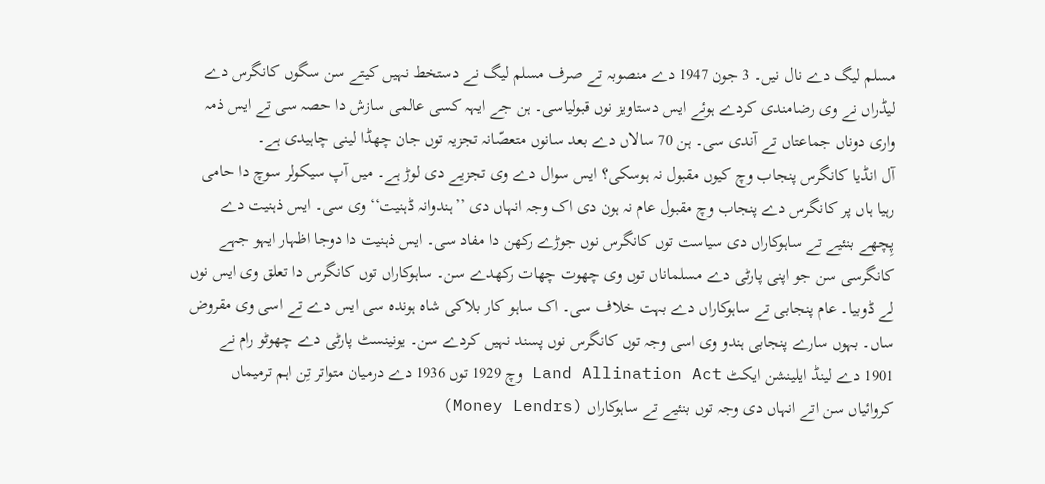مسلم لیگ دے نال نیں۔ 3 جون 1947 دے منصوبہ تے صرف مسلم لیگ نے دستخط نہیں کیتے سن سگوں کانگرس دے لیڈراں نے وی رضامندی کردے ہوئے ایس دستاویز نوں قبولیاسی۔ ہن جے ایہہ کسی عالمی سازش دا حصہ سی تے ایس ذمہ واری دوناں جماعتاں تے آندی سی۔ ہن 70 سالاں دے بعد سانوں متعصّانہ تجزیہ توں جان چھڈا لینی چاہیدی ہے۔
آل انڈیا کانگرس پنجاب وچ کیوں مقبول نہ ہوسکی؟ ایس سوال دے وی تجزیے دی لوڑ ہے۔ میں آپ سیکولر سوچ دا حامی رہیا ہاں پر کانگرس دے پنجاب وچ مقبول عام نہ ہون دی اک وجہ انہاں دی ’’ہندوانہ ڈہنیت‘‘ وی سی۔ ایس ذہنیت دے پِچھے بنئیے تے ساہوکاراں دی سیاست توں کانگرس نوں جوڑے رکھن دا مفاد سی۔ ایس ذہنیت دا دوجا اظہار ایہو جہے کانگرسی سن جو اپنی پارٹی دے مسلماناں توں وی چھوت چھات رکھدے سن۔ ساہوکاراں توں کانگرس دا تعلق وی ایس نوں لے ڈوبیا۔ عام پنجابی تے ساہوکاراں دے بہت خلاف سی۔ اک ساہو کار بلاکی شاہ ہوندہ سی ایس دے تے اسی وی مقروض ساں۔ بہوں سارے پنجابی ہندو وی اسی وجہ توں کانگرس نوں پسند نہیں کردے سن۔ یونینسٹ پارٹی دے چھوٹو رام نے 1901 دے لینڈ ایلینشن ایکٹ Land Allination Act وچ 1929 توں 1936 دے درمیان متواتر تِن اہم ترمیماں کروائیاں سن اتے انہاں دی وجہ توں بنئیے تے ساہوکاراں (Money Lendrs)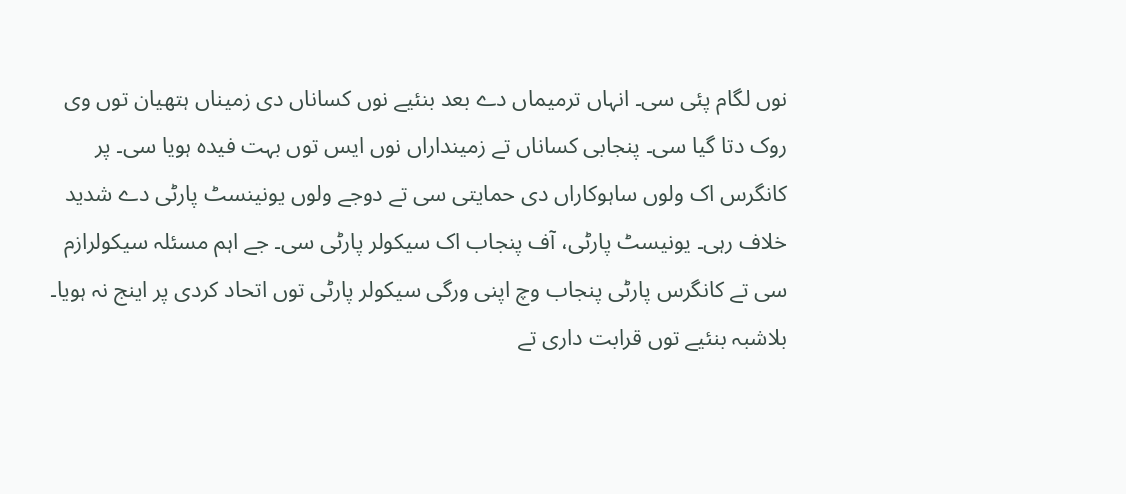نوں لگام پئی سی۔ انہاں ترمیماں دے بعد بنئیے نوں کساناں دی زمیناں ہتھیان توں وی روک دتا گیا سی۔ پنجابی کساناں تے زمینداراں نوں ایس توں بہت فیدہ ہویا سی۔ پر کانگرس اک ولوں ساہوکاراں دی حمایتی سی تے دوجے ولوں یونینسٹ پارٹی دے شدید خلاف رہی۔ یونیسٹ پارٹی، آف پنجاب اک سیکولر پارٹی سی۔ جے اہم مسئلہ سیکولرازم سی تے کانگرس پارٹی پنجاب وچ اپنی ورگی سیکولر پارٹی توں اتحاد کردی پر اینج نہ ہویا۔ بلاشبہ بنئیے توں قرابت داری تے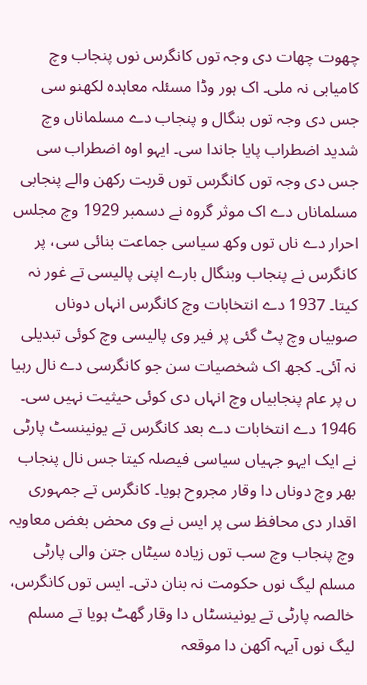چھوت چھات دی وجہ توں کانگرس نوں پنجاب وچ کامیابی نہ ملی۔ اک ہور وڈا مسئلہ معاہدہ لکھنو سی جس دی وجہ توں بنگال و پنجاب دے مسلماناں وچ شدید اضطراب پایا جاندا سی۔ ایہو اوہ اضطراب سی جس دی وجہ توں کانگرس توں قربت رکھن والے پنجابی مسلماناں دے اک موثر گروہ نے دسمبر 1929 وچ مجلس احرار دے ناں توں وکھ سیاسی جماعت بنائی سی، پر کانگرس نے پنجاب وبنگال بارے اپنی پالیسی تے غور نہ کیتا۔ 1937 دے انتخابات وچ کانگرس انہاں دوناں صوبیاں وچ پٹ گئی پر فیر وی پالیسی وچ کوئی تبدیلی نہ آئی۔ کجھ اک شخصیات سن جو کانگرسی دے نال رہیا ں پر عام پنجابیاں وچ انہاں دی کوئی حیثیت نہیں سی۔ 1946 دے انتخابات دے بعد کانگرس تے یونینسٹ پارٹی نے ایک ایہو جہیاں سیاسی فیصلہ کیتا جس نال پنجاب بھر وچ دوناں دا وقار مجروح ہویا۔ کانگرس تے جمہوری اقدار دی محافظ سی پر ایس نے وی محض بغض معاویہ وچ پنجاب وچ سب توں زیادہ سیٹاں جتن والی پارٹی مسلم لیگ نوں حکومت نہ بنان دتی۔ ایس توں کانگرس، خالصہ پارٹی تے یونینسٹاں دا وقار گھٹ ہویا تے مسلم لیگ نوں آیہہ آکھن دا موقعہ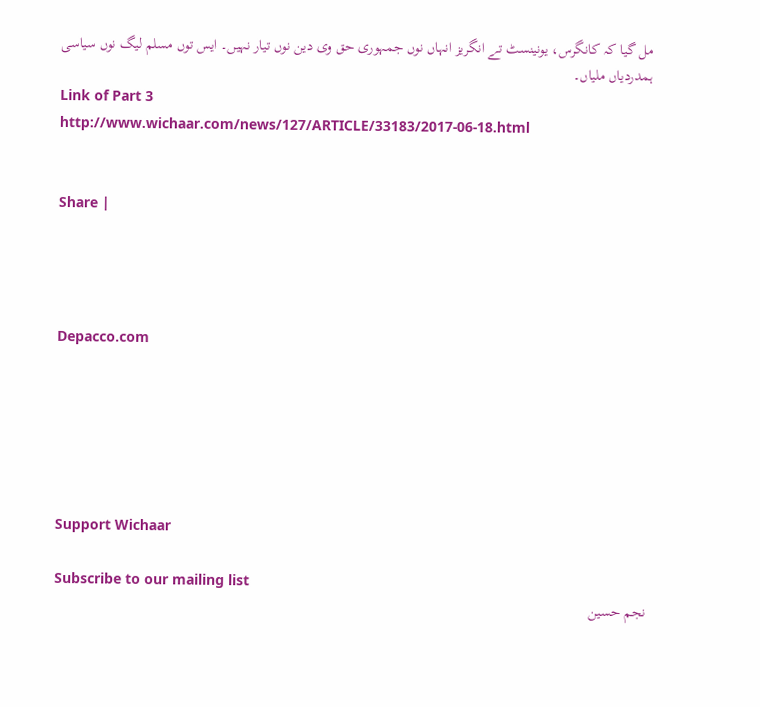مل گیا کہ کانگرس، یونینسٹ تے انگریز انہاں نوں جمہوری حق وی دین نوں تیار نہیں۔ ایس توں مسلم لیگ نوں سیاسی ہمدردیاں ملیاں۔
Link of Part 3
http://www.wichaar.com/news/127/ARTICLE/33183/2017-06-18.html


Share |




Depacco.com






Support Wichaar

Subscribe to our mailing list
نجم حسین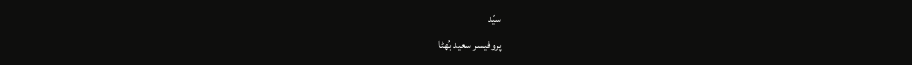سیّد
پروفیسر سعید بُھٹا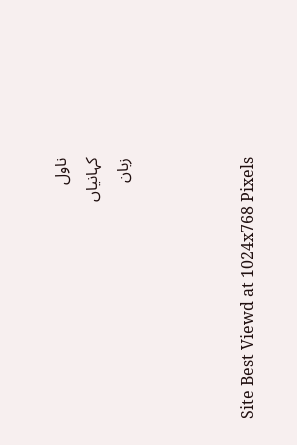ناول
کہانیاں
زبان



Site Best Viewd at 1024x768 Pixels